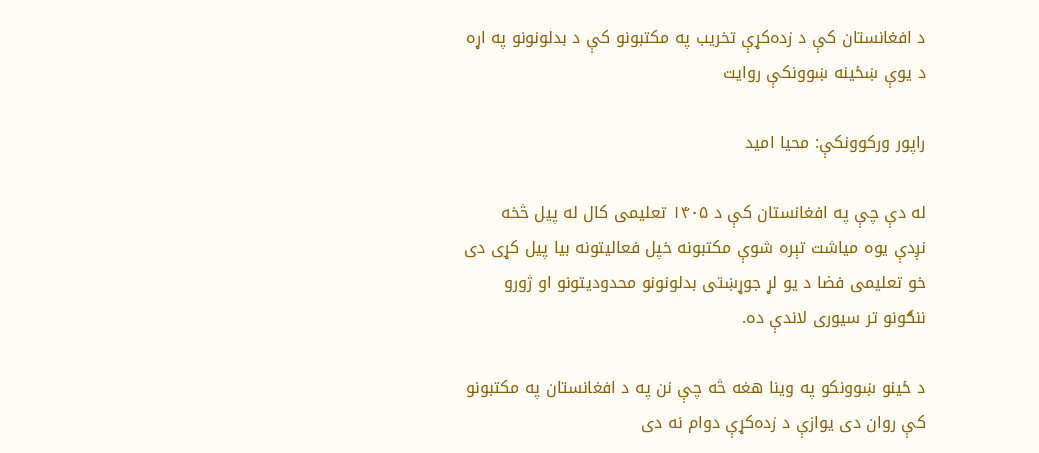د افغانستان کې د زده‌کړې تخریب په مکتبونو کې د بدلونونو په اړه د یوې ښځینه ښوونکې روایت

راپور ورکوونکې: محیا امید

له دې چې په افغانستان کې د ۱۴۰۵ تعلیمی کال له پیل څخه نږدې یوه میاشت تېره شوې مکتبونه خپل فعالیتونه بیا پیل کړی دی خو تعلیمی فضا د یو لړ جوړښتی بدلونونو محدودیتونو او ژورو ننګونو تر سیوری لاندې ده.

د ځینو ښوونکو په وینا هغه څه چې نن په د افغانستان په مکتبونو کې روان دی یوازې د زده‌کړې دوام نه دی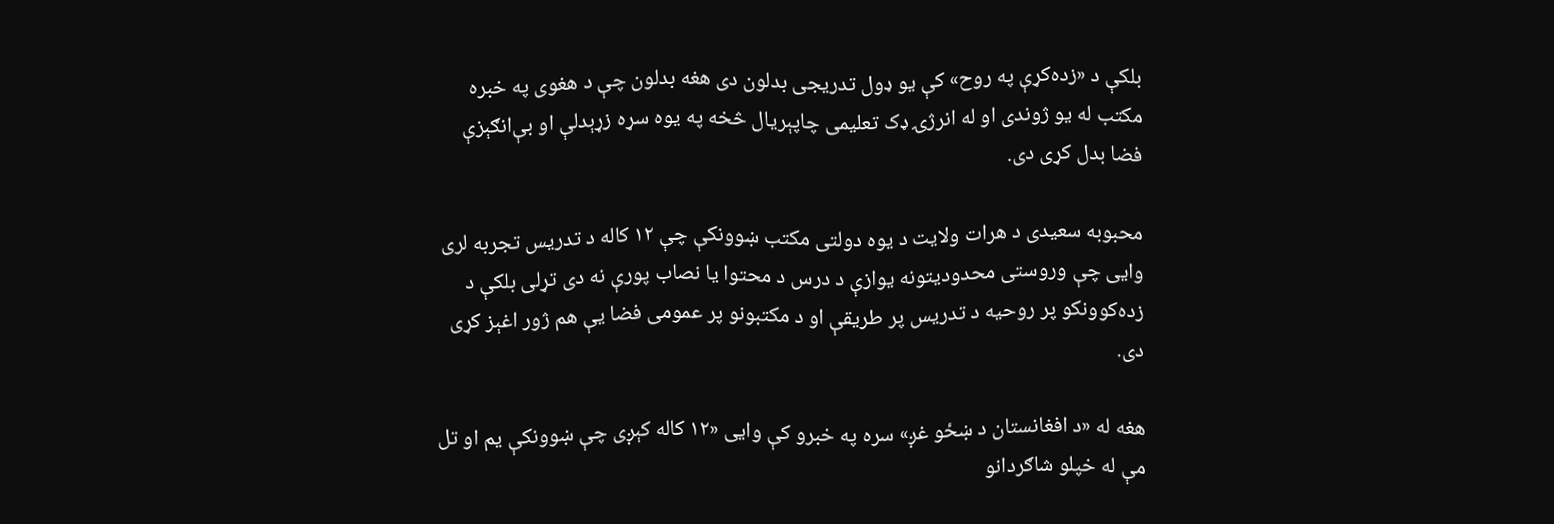بلکې د «زده‌کړې په روح» کې یو ډول تدریجی بدلون دی هغه بدلون چې د هغوی په خبره مکتب له یو ژوندی او له انرژۍ ډک تعلیمی چاپېریال څخه په یوه سړه زړېدلې او بې‌انګېزې فضا بدل کړی دی.

محبوبه سعیدی د هرات ولایت د یوه دولتی مکتب ښوونکې چې ۱۲ کاله د تدریس تجربه لری وایی چې وروستی محدودیتونه یوازې د درس د محتوا یا نصاب پورې نه دی تړلی بلکې د زده‌کوونکو پر روحیه د تدریس پر طریقې او د مکتبونو پر عمومی فضا یې هم ژور اغېز کړی دی.

هغه له «د افغانستان د ښځو غږ» سره په خبرو کې وایی «۱۲ کاله کېږی چې ښوونکې یم او تل مې له خپلو شاګردانو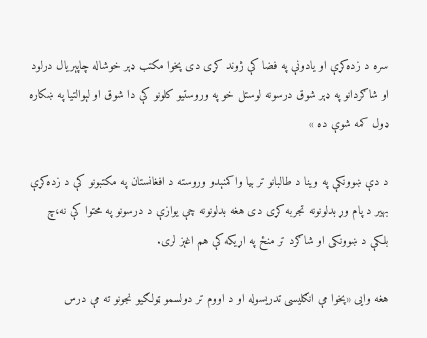سره د زده‌کړې او یادونې په فضا کې ژوند کړی دی پخوا مکتب ډېر خوشاله چاپېریال درلود او شاګردانو په ډېر شوق درسونه لوستل خو په وروستیو کلونو کې دا شوق او لېوالتیا په ښکاره ډول کمه شوې ده »

د دې ښوونکې په وینا د طالبانو تر بیا واکمنېدو وروسته د افغانستان په مکتبونو کې د زده‌کړې بهیر د پام وړ بدلونونه تجربه کړی دی هغه بدلونونه چې یوازې د درسونو په محتوا کې نه،چ بلکې د ښوونکی او شاګرد تر منځ په اړیکه کې هم اغېز لری.

هغه وایی «پخوا مې انګلیسی تدریسوله او د اووم تر دولسمو ټولګیو نجونو ته مې درس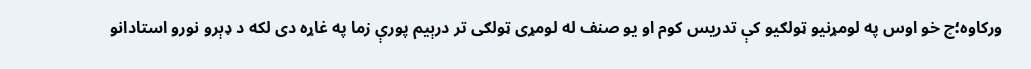ورکاوه؛چ خو اوس په لومړنیو ټولګیو کې تدریس کوم او یو صنف له لومړی ټولګی تر درېیم پورې زما په غاړه دی لکه د ډېرو نورو استادانو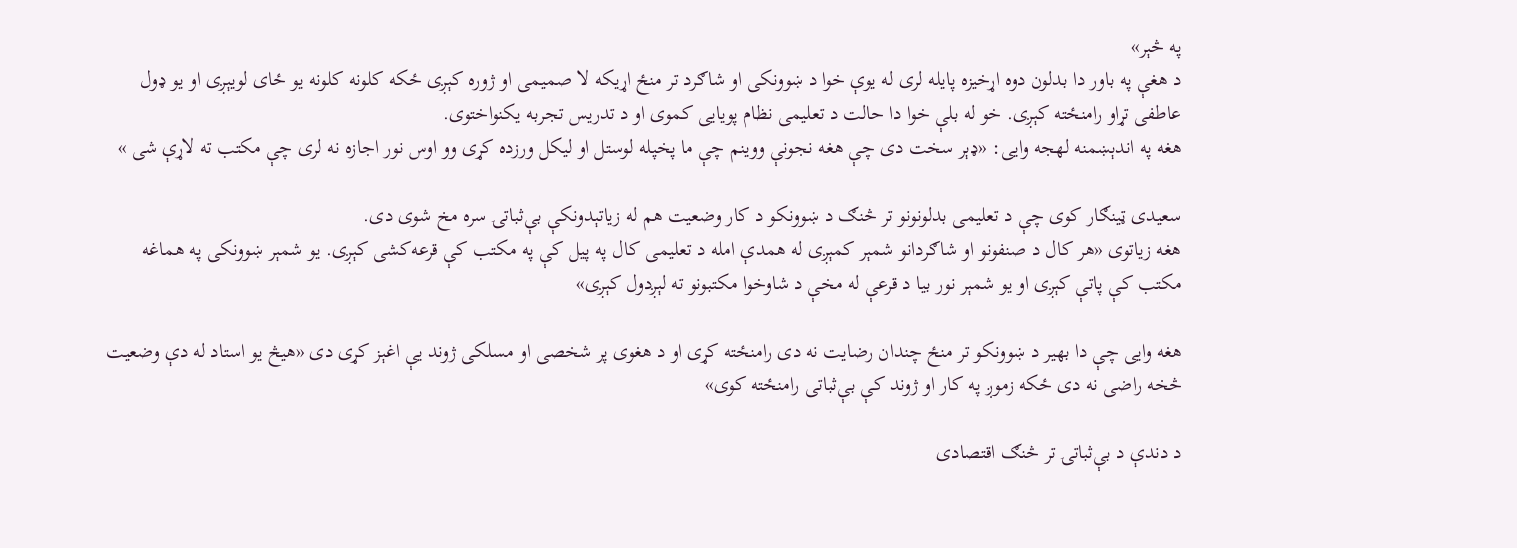په څېر»
د هغې په باور دا بدلون دوه اړخیزه پایله لری له یوې خوا د ښوونکی او شاګرد تر منځ اړیکه لا صمیمی او ژوره کېږی ځکه کلونه کلونه یو ځای لویېږی او یو ډول عاطفی تړاو رامنځته کېږی. خو له بلې خوا دا حالت د تعلیمی نظام پویایی کموی او د تدریس تجربه یکنواختوی.
هغه په اندېښمنه لهجه وایی: «ډېر سخت دی چې هغه نجونې ووینم چې ما پخپله لوستل او لیکل ورزده کړی وو اوس نور اجازه نه لری چې مکتب ته لاړې شی »

سعیدی ټینګار کوی چې د تعلیمی بدلونونو تر څنګ د ښوونکو د کار وضعیت هم له زیاتېدونکې بې‌ثباتۍ سره مخ شوی دی.
هغه زیاتوی «هر کال د صنفونو او شاګردانو شمېر کمېږی له همدې امله د تعلیمی کال په پیل کې په مکتب کې قرعه‌کشی کېږی. یو شمېر ښوونکی په هماغه مکتب کې پاتې کېږی او یو شمېر نور بیا د قرعې له مخې د شاوخوا مکتبونو ته لېږدول کېږی»

هغه وایی چې دا بهیر د ښوونکو تر منځ چندان رضایت نه دی رامنځته کړی او د هغوی پر شخصی او مسلکی ژوند یې اغېز کړی دی «هیڅ یو استاد له دې وضعیت څخه راضی نه دی ځکه زموږ په کار او ژوند کې بې‌ثباتی رامنځته کوی»

د دندې د بې‌ثباتۍ تر څنګ اقتصادی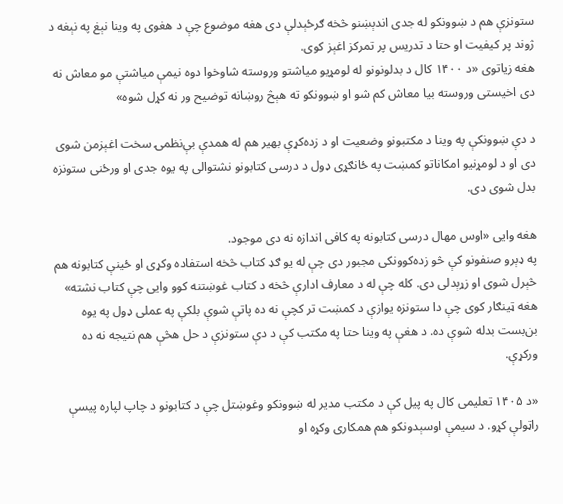ستونزې هم د ښوونکو له جدی اندېښنو څخه ګرځېدلې دی هغه موضوع چې د هغوی په وینا نېغ په نېغه د ژوند پر کیفیت او حتا د تدریس پر تمرکز اغېز کوی.
هغه زیاتوی «د ۱۴۰۰ کال د بدلونونو له لومړیو میاشتو وروسته شاوخوا دوه نیمې میاشتې مو معاش نه دی اخیستی وروسته بیا معاش کم شو او ښوونکو ته هېڅ روښانه توضیح ور نه کړل شوه»

د دې ښوونکې په وینا د مکتبونو وضعیت او د زده‌کړې بهیر هم له همدې بې‌نظمۍ سخت اغېزمن شوی دی او د لومړنیو امکاناتو کمښت په ځانګړی ډول د درسی کتابونو نشتوالی په یوه جدی او ورځنی ستونزه بدل شوی دی.

هغه وایی «اوس مهال درسی کتابونه په کافی اندازه نه دی موجود.
په ډېرو صنفونو کې څو زده‌کوونکی مجبور دی چې له یو ګډ کتاب څخه استفاده وکړی او ځینې کتابونه هم څېرل شوی او زړېدلی دی. کله چې له د معارف ادارې څخه د کتاب غوښتنه کوو وایی چې کتاب نشته»
هغه ټینګار کوی چې دا ستونزه یوازې د کمښت تر کچې نه ده پاتې شوې بلکې په عملی ډول په یوه بن‌بست بدله شوې ده. د هغې په وینا حتا په مکتب کې د دې ستونزې د حل هڅې هم نتیجه نه ده ورکړې.

«د ۱۴۰۵ تعلیمی کال په پیل کې د مکتب مدیر له ښوونکو وغوښتل چې د کتابونو د چاپ لپاره پیسې راټولې کړو. د سیمې اوسېدونکو هم همکاری وکړه او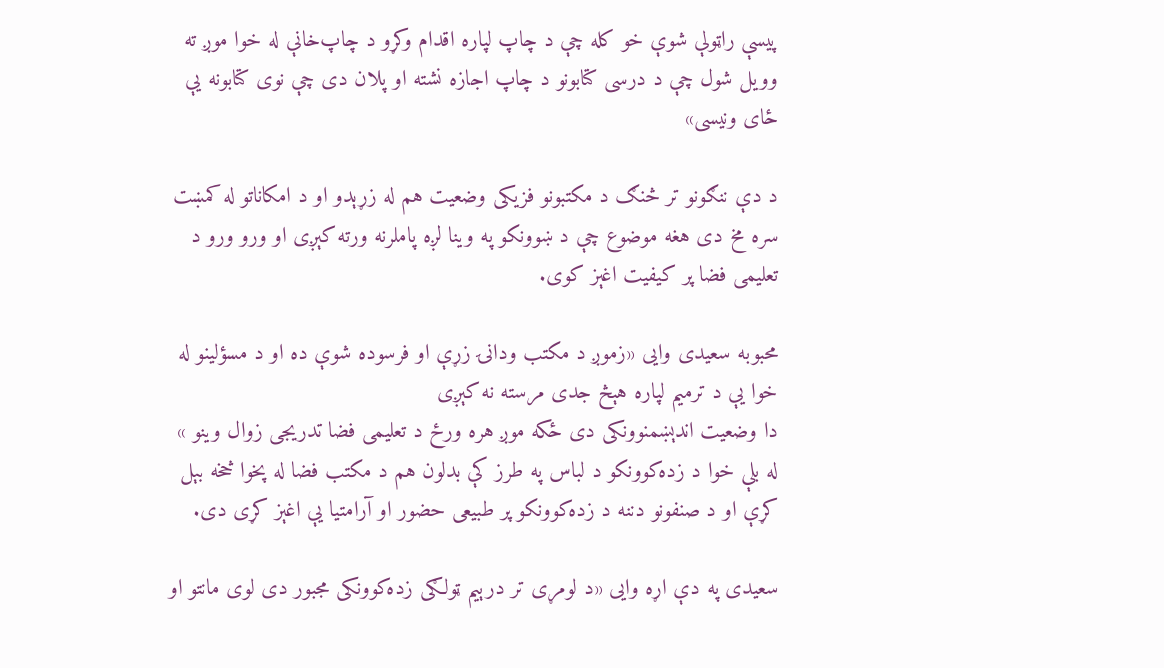پیسې راټولې شوې خو کله چې د چاپ لپاره اقدام وکړو د چاپ‌خانې له خوا موږ ته وویل شول چې د درسی کتابونو د چاپ اجازه نشته او پلان دی چې نوی کتابونه یې ځای ونیسی»

د دې ننګونو تر څنګ د مکتبونو فزیکی وضعیت هم له زړېدو او د امکاناتو له کمښت سره مخ دی هغه موضوع چې د ښوونکو په وینا لږه پاملرنه ورته کېږی او ورو ورو د تعلیمی فضا پر کیفیت اغېز کوی.

محبوبه سعیدی وایی «زموږ د مکتب ودانۍ زړې او فرسوده شوې ده او د مسؤلینو له خوا یې د ترمیم لپاره هېڅ جدی مرسته نه کېږی
دا وضعیت اندېښمنوونکی دی ځکه موږ هره ورځ د تعلیمی فضا تدریجی زوال وینو »
له بلې خوا د زده‌کوونکو د لباس په طرز کې بدلون هم د مکتب فضا له پخوا څخه بېل کړې او د صنفونو دننه د زده‌کوونکو پر طبیعی حضور او آرامتیا یې اغېز کړی دی.

سعیدی په دې اړه وایی «د لومړی تر درېیم ټولګی زده‌کوونکی مجبور دی لوی مانتو او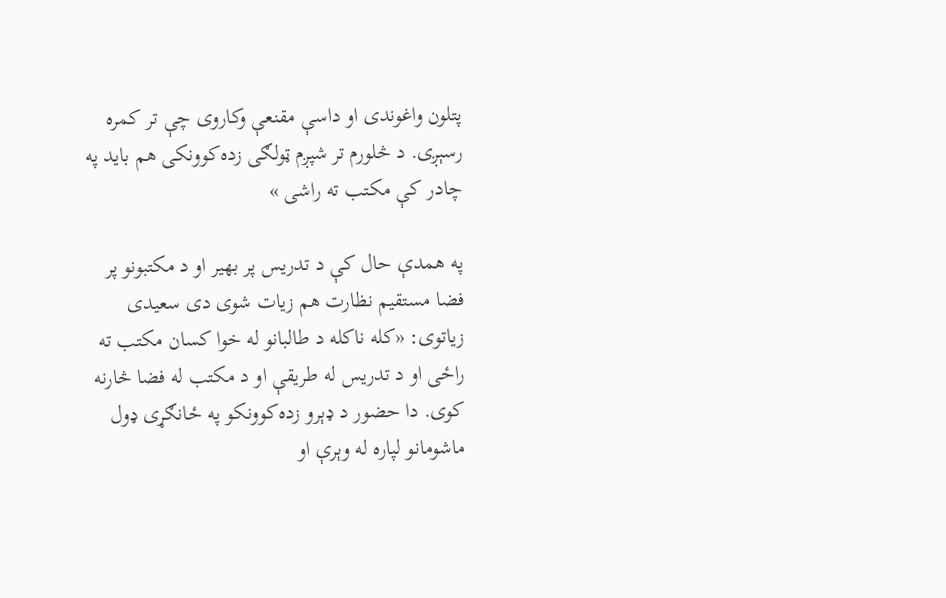پتلون واغوندی او داسې مقنعې وکاروی چې تر کمره رسېږی. د څلورم تر شپږم ټولګی زده‌کوونکی هم باید په چادر کې مکتب ته راشی »

په همدې حال کې د تدریس پر بهیر او د مکتبونو پر فضا مستقیم نظارت هم زیات شوی دی سعیدی زیاتوی: «کله ناکله د طالبانو له خوا کسان مکتب ته راځی او د تدریس له طریقې او د مکتب له فضا څارنه کوی. دا حضور د ډېرو زده‌کوونکو په ځانګړی ډول ماشومانو لپاره له وېرې او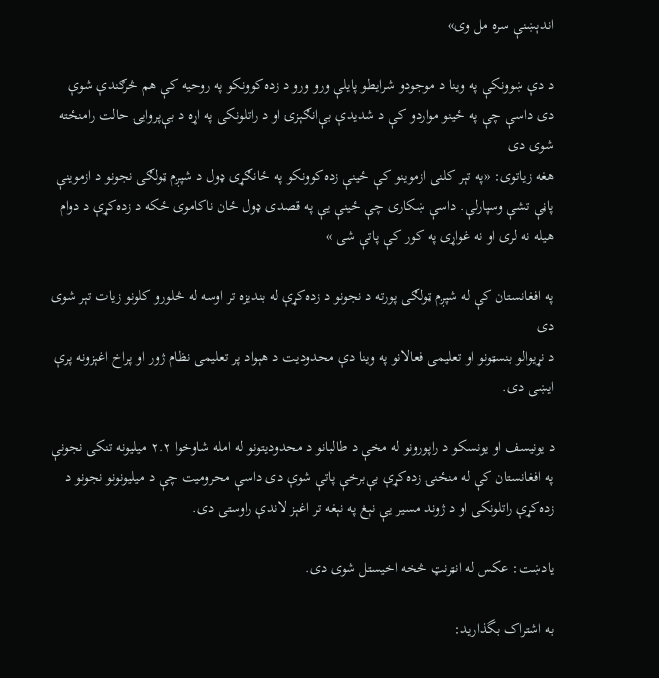اندېښنې سره مل وی»

د دې ښوونکې په وینا د موجودو شرایطو پایلې ورو ورو د زده‌کوونکو په روحیه کې هم څرګندې شوې دی داسې چې په ځینو مواردو کې د شدیدې بې‌انګېزۍ او د راتلونکی په اړه د بې‌پروایۍ حالت رامنځته شوی دی
هغه زیاتوی: «په تېر کلنی ازموینو کې ځینې زده‌کوونکو په ځانګړی ډول د شپږم ټولګی نجونو د ازموینې پاڼې تشې وسپارلې. داسې ښکاری چې ځینې یې په قصدی ډول ځان ناکاموی ځکه د زده‌کړې د دوام هیله نه لری او نه غواړی په کور کې پاتې شی »

په افغانستان کې له شپږم ټولګی پورته د نجونو د زده‌کړې له بندیزه تر اوسه له څلورو کلونو زیات تېر شوی دی
د نړیوالو بنسټونو او تعلیمی فعالانو په وینا دې محدودیت د هېواد پر تعلیمی نظام ژور او پراخ اغېزونه پرې ایښی دی.

د یونیسف او یونسکو د راپورونو له مخې د طالبانو د محدودیتونو له امله شاوخوا ۲.۲ میلیونه تنکی نجونې په افغانستان کې له منځنۍ زده‌کړې بې‌برخې پاتې شوې دی داسې محرومیت چې د میلیونونو نجونو د زده‌کړې راتلونکی او د ژوند مسیر یې نېغ په نېغه تر اغېز لاندې راوستی دی.

یادښت: عکس له انټرنټ څخه اخیستل شوی دی.

به اشتراک بگذارید: